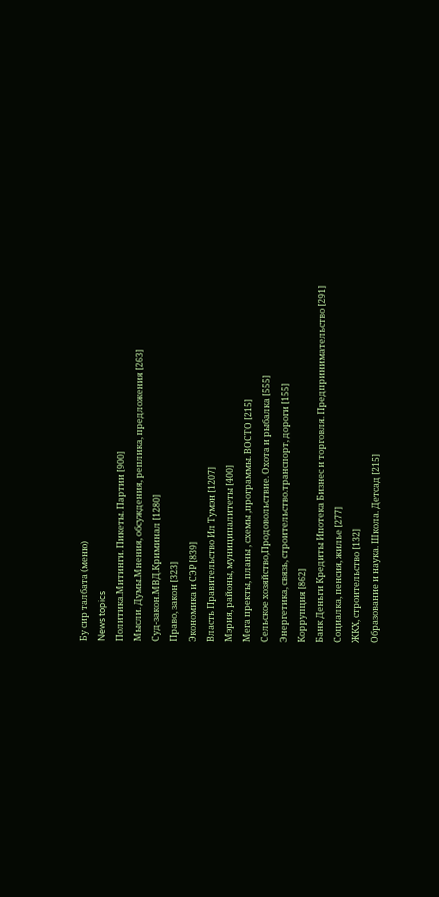Бу сир талбата (меню)
News topics
Политика.Митинги. Пикеты. Партии [900]
Мысли. Думы.Мнения, обсуждения, реплика, предложения [263]
Суд-закон.МВД.Криминал [1280]
Право, закон [323]
Экономика и СЭР [839]
Власть Правительство Ил Тумэн [1207]
Мэрия, районы, муниципалитеты [400]
Мега пректы, планы , схемы ,программы. ВОСТО [215]
Сельское хозяйство,Продовольствие. Охота и рыбалка [555]
Энергетика, связь, строительство.транспорт, дороги [155]
Коррупция [862]
Банк Деньги Кредиты Ипотека Бизнес и торговля. Предпринимательство [291]
Социалка, пенсия, жилье [277]
ЖКХ, строительство [132]
Образование и наука. Школа. Детсад [215]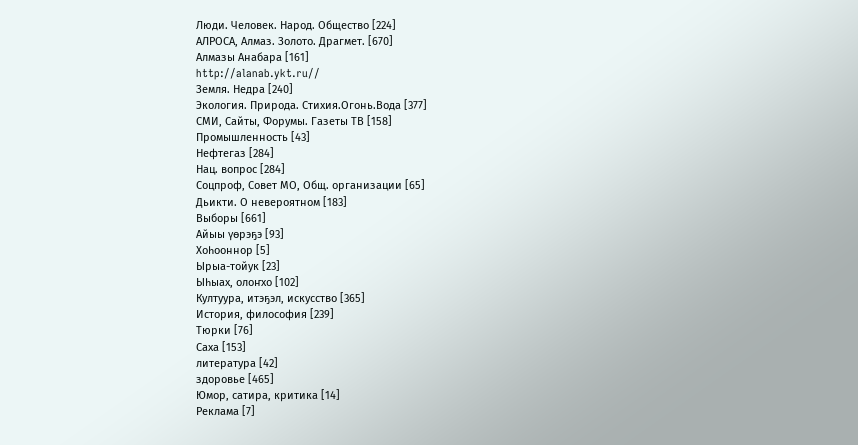Люди. Человек. Народ. Общество [224]
АЛРОСА, Алмаз. Золото. Драгмет. [670]
Алмазы Анабара [161]
http://alanab.ykt.ru//
Земля. Недра [240]
Экология. Природа. Стихия.Огонь.Вода [377]
СМИ, Сайты, Форумы. Газеты ТВ [158]
Промышленность [43]
Нефтегаз [284]
Нац. вопрос [284]
Соцпроф, Совет МО, Общ. организации [65]
Дьикти. О невероятном [183]
Выборы [661]
Айыы үөрэҕэ [93]
Хоһооннор [5]
Ырыа-тойук [23]
Ыһыах, олоҥхо [102]
Култуура, итэҕэл, искусство [365]
История, философия [239]
Тюрки [76]
Саха [153]
литература [42]
здоровье [465]
Юмор, сатира, критика [14]
Реклама [7]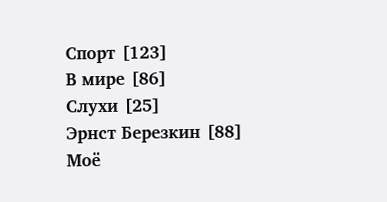Спорт [123]
В мире [86]
Слухи [25]
Эрнст Березкин [88]
Моё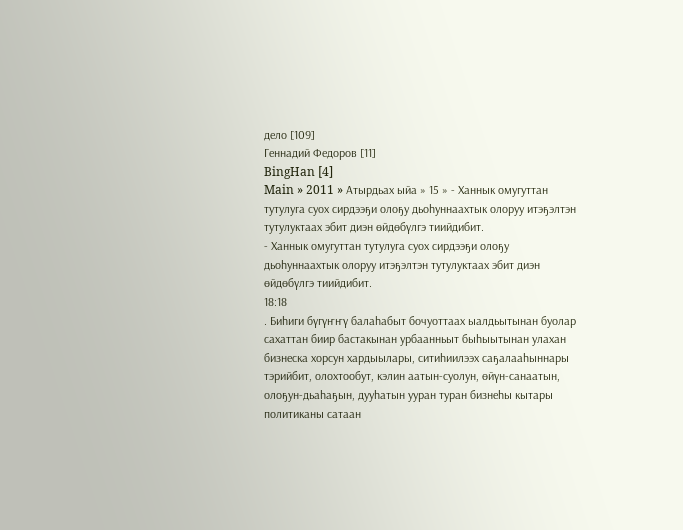дело [109]
Геннадий Федоров [11]
BingHan [4]
Main » 2011 » Атырдьах ыйа » 15 » - Ханнык омугуттан тутулуга суох сирдээҕи олоҕу дьоһуннаахтык олоруу итэҕэлтэн тутулуктаах эбит диэн өйдөбүлгэ тиийдибит.
- Ханнык омугуттан тутулуга суох сирдээҕи олоҕу дьоһуннаахтык олоруу итэҕэлтэн тутулуктаах эбит диэн өйдөбүлгэ тиийдибит.
18:18
. Биһиги бүгүҥҥү балаһабыт бочуоттаах ыалдьытынан буолар сахаттан биир бастакынан урбаанньыт быһыытынан улахан бизнеска хорсун хардыылары, ситиһиилээх саҕалааһыннары тэрийбит, олохтообут, кэлин аатын-суолун, өйүн-санаатын, олоҕун-дьаһаҕын, дууһатын ууран туран бизнеһы кытары политиканы сатаан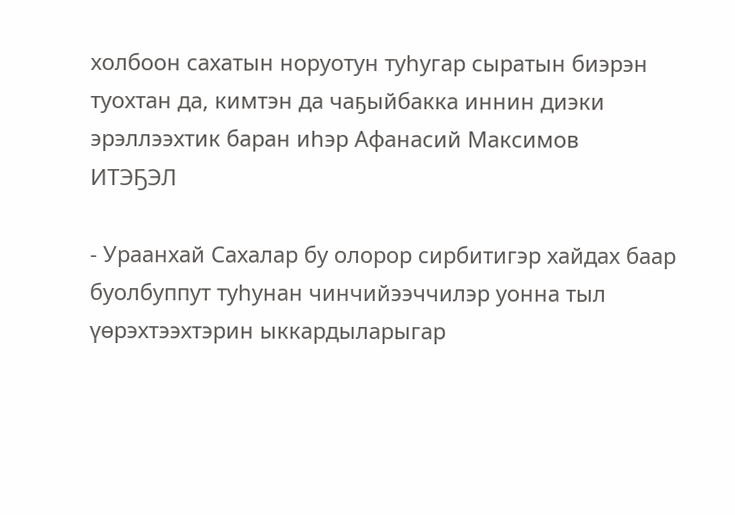холбоон сахатын норуотун туһугар сыратын биэрэн туохтан да, кимтэн да чаҕыйбакка иннин диэки эрэллээхтик баран иһэр Афанасий Максимов
ИТЭҔЭЛ

- Ураанхай Сахалар бу олорор сирбитигэр хайдах баар буолбуппут туһунан чинчийээччилэр уонна тыл үөрэхтээхтэрин ыккардыларыгар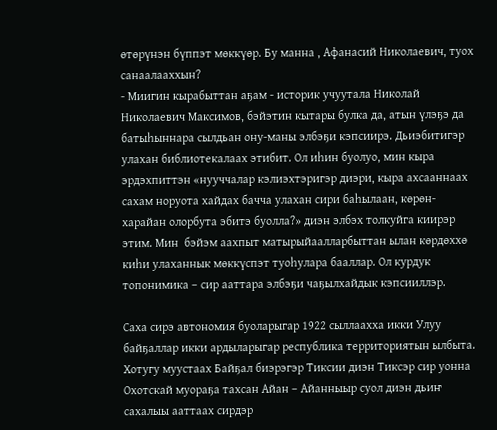өтөрүнэн бүппэт мөккүөр. Бу манна , Афанасий Николаевич, туох санаалааххын?
- Миигин кырабыттан аҕам - историк учуутала Николай Николаевич Максимов, бэйэтин кытары булка да, атын үлэҕэ да батыһыннара сылдьан ону-маны элбэҕи кэпсиирэ. Дьиэбитигэр улахан библиотекалаах этибит. Ол иһин буолуо, мин кыра эрдэхпиттэн «нууччалар кэлиэхтэригэр диэри, кыра ахсааннаах сахам норуота хайдах бачча улахан сири баһылаан, көрөн-харайан олорбута эбитэ буолла?» диэн элбэх толкуйга киирэр этим. Мин  бэйэм аахпыт матырыйаалларбыттан ылан көрдөххө киһи улаханнык мөккүспэт туоһулара бааллар. Ол курдук топонимика – сир ааттара элбэҕи чаҕылхайдык кэпсииллэр.

Саха сирэ автономия буоларыгар 1922 сыллаахха икки Улуу байҕаллар икки ардыларыгар республика территориятын ылбыта. Хотугу муустаах Байҕал биэрэгэр Тиксии диэн Тиксэр сир уонна Охотскай муораҕа тахсан Айан – Айанныыр суол диэн дьиҥ сахалыы ааттаах сирдэр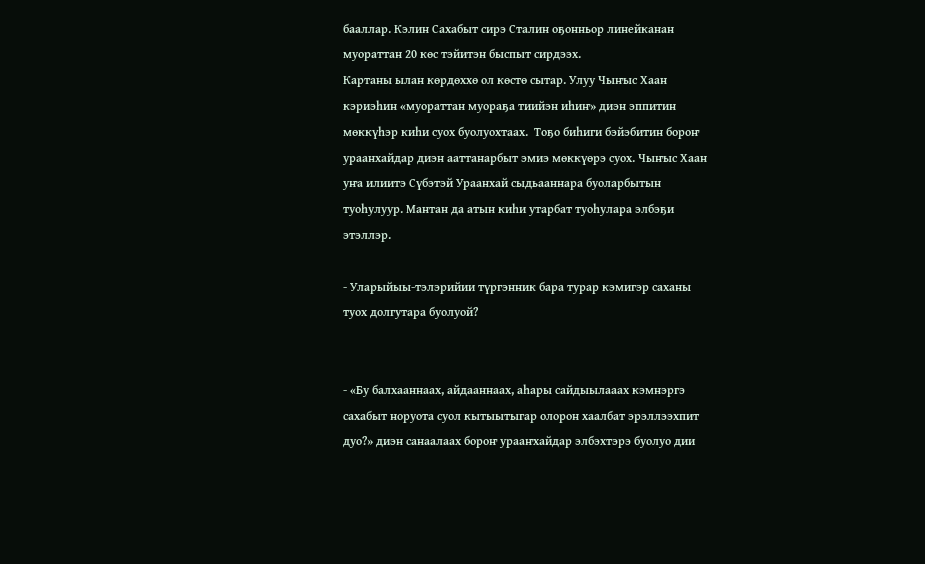бааллар. Кэлин Сахабыт сирэ Сталин оҕонньор линейканан муораттан 20 көс тэйитэн быспыт сирдээх.
Картаны ылан көрдөххө ол көстө сытар. Улуу Чыҥыс Хаан кэриэһин «муораттан муораҕа тиийэн иhиҥ» диэн эппитин  мөккүһэр киһи суох буолуохтаах.  Тоҕо биhиги бэйэбитин бороҥ ураанхайдар диэн ааттанарбыт эмиэ мөккүөрэ суох. Чыҥыс Хаан уҥа илиитэ Сүбэтэй Ураанхай сыдьааннара буоларбытын туоһулуур. Мантан да атын киһи утарбат туоһулара элбэҕи этэллэр.

- Уларыйыы-тэлэрийии түргэнник бара турар кэмигэр саханы туох долгутара буолуой?


- «Бу балхааннаах, айдааннаах, аһары сайдыылааах кэмнэргэ сахабыт норуота суол кытыытыгар олорон хаалбат эрэллээхпит дуо?» диэн санаалаах бороҥ урааҥхайдар элбэхтэрэ буолуо дии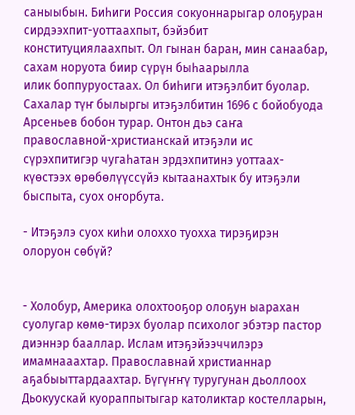саныыбын. Биһиги Россия сокуоннарыгар олоҕуран  сирдээхпит-уоттаахпыт, бэйэбит конституциялаахпыт. Ол гынан баран, мин санаабар, сахам норуота биир сүрүн быһаарылла
илик боппуруостаах. Ол биһиги итэҕэлбит буолар. Сахалар түҥ былыргы итэҕэлбитин 1696 с бойобуода Арсеньев бобон турар. Онтон дьэ саҥа православной-христианскай итэҕэли ис сүрэхпитигэр чугаһатан эрдэхпитинэ уоттаах-күөстээх өрөбөлүүссүйэ кытаанахтык бу итэҕэли быспыта, суох оҥорбута.

- Итэҕэлэ суох киһи олоххо туохха тирэҕирэн олоруон сөбүй?


- Холобур, Америка олохтооҕор олоҕун ыарахан суолугар көмө-тирэх буолар психолог эбэтэр пастор диэннэр бааллар. Ислам итэҕэйээччилэрэ имамнааахтар. Православнай христианнар аҕабыыттардаахтар. Бүгүҥҥү туругунан дьоллоох Дьокуускай куораппытыгар католиктар костелларын,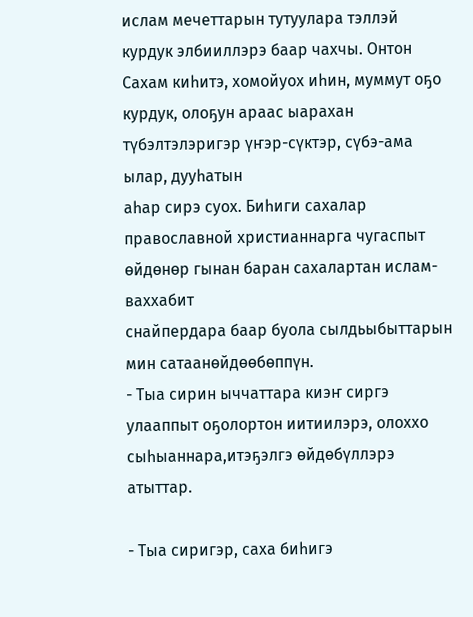ислам мечеттарын тутуулара тэллэй курдук элбииллэрэ баар чахчы. Онтон Сахам киһитэ, хомойуох иһин, муммут оҕо курдук, олоҕун араас ыарахан түбэлтэлэригэр үҥэр-сүктэр, сүбэ-ама ылар, дууһатын
аһар сирэ суох. Биһиги сахалар православной христианнарга чугаспыт өйдөнөр гынан баран сахалартан ислам-ваххабит
снайпердара баар буола сылдьыбыттарын мин сатаанөйдөөбөппүн.
- Тыа сирин ыччаттара киэҥ сиргэ улааппыт оҕолортон иитиилэрэ, олоххо сыһыаннара,итэҕэлгэ өйдөбүллэрэ атыттар.

- Тыа сиригэр, саха биһигэ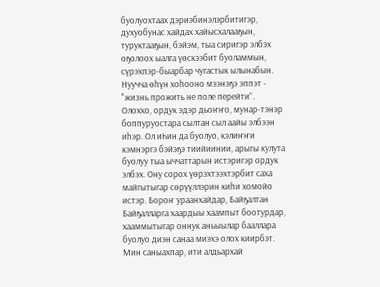буолуохтаах дэриэбинэлэрбитигэр, духуобунас хайдах хайысхалааҕын, туруктааҕын, бэйэм, тыа сиригэр элбэх оҕолоох ыалга үөскээбит буоламмын, сүрэхпэр-быарбар чугастык ылынабын. Нуучча өһүн хоһооно мээнэҕэ эппэт - "жизнь прожить не поле перейти”. Олоххо, ордук эдэр дьоҥҥо, мунар-тэнэр боппуруостара сылтан сыл аайы элбээн иһэр. Ол иҺин да буолуо, кэлиҥҥи кэмнэргэ бэйэҕэ тиийиинии, арыгы кулута буолуу тыа ыччаттарын истэригэр ордук элбэх. Ону сорох үөрэхтээхтэрбит саха майгытыгар сөрүүллэрин киһи хомойо истэр. Бороҥ ураанхайдар, Байҕалтан Байҕалларга хаардыы хаампыт боотурдар, хааммытыгар оннук аньыылар бааллара буолуо диэн санаа миэхэ олох киирбэт. Мин саныахпар, ити алдьархай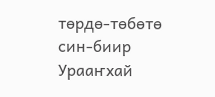төрдө-төбөтө син-биир Урааҥхай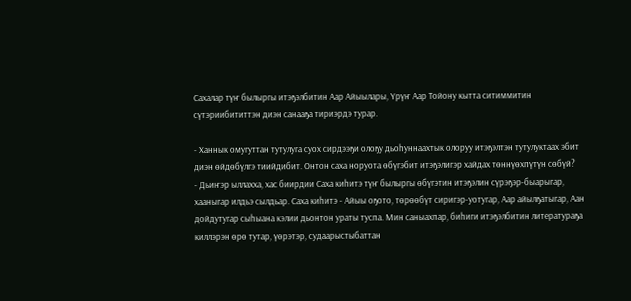Сахалар түҥ былыргы итэҕэлбитин Аар Айыылары, Үрүҥ Аар Тойону кытта ситиммитин сүтэриибититтэн диэн санааҕа тириэрдэ турар.

- Ханнык омугуттан тутулуга суох сирдээҕи олоҕу дьоһуннаахтык олоруу итэҕэлтэн тутулуктаах эбит диэн өйдөбүлгэ тиийдибит. Онтон саха норуота өбүгэбит итэҕэлигэр хайдах төннүөхпүтүн сөбүй?
- Дьиҥэр ыллахха, хас биирдии Саха киһитэ түҥ былыргы өбүгэтин итэҕэлин сүрэҕэр-быарыгар, хааныгар илдьэ сылдьар. Саха киһитэ - Айыы оҕото, төрөөбүт сиригэр-уотугар, Аар айылҕатыгар, Аан дойдутугар сыһыана кэлии дьонтон ураты туспа. Мин саныахпар, биһиги итэҕэлбитин литератураҕа киллэрэн өрө тутар, үөрэтэр, судаарыстыбаттан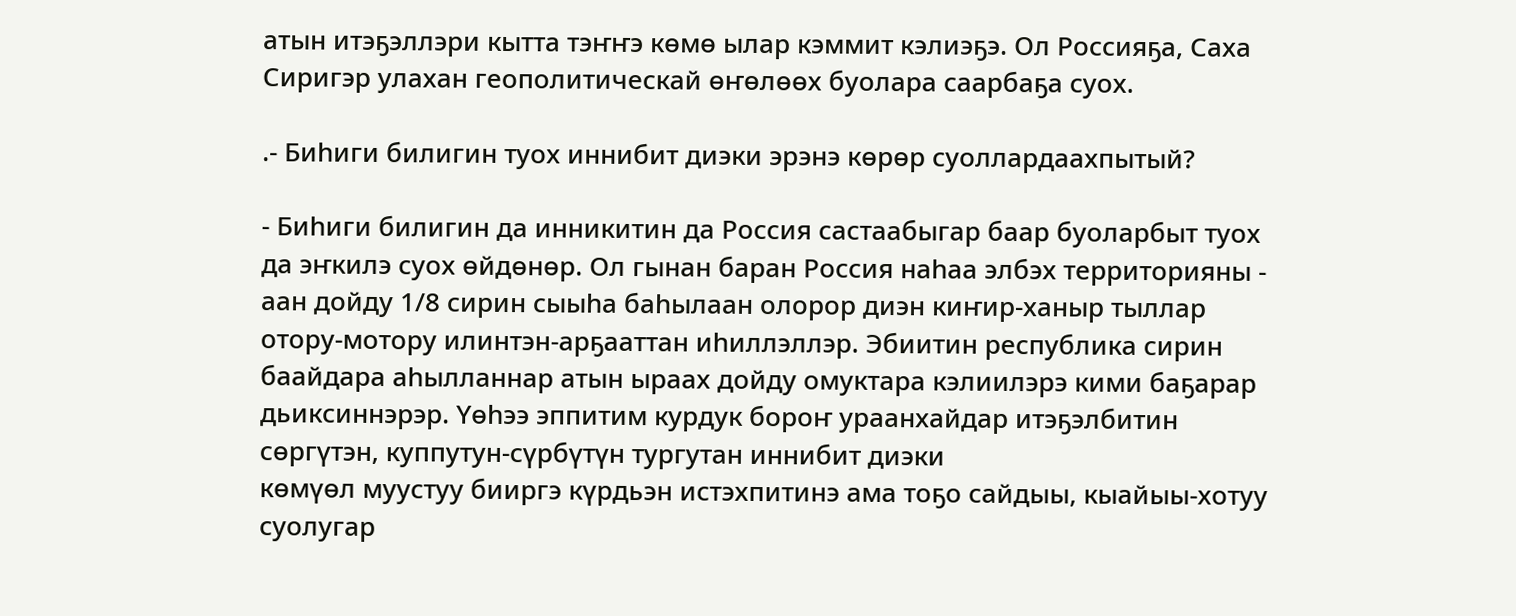атын итэҕэллэри кытта тэҥҥэ көмө ылар кэммит кэлиэҕэ. Ол Россияҕа, Саха Сиригэр улахан геополитическай өҥөлөөх буолара саарбаҕа суох.

.- Биһиги билигин туох иннибит диэки эрэнэ көрөр суоллардаахпытый?

- Биһиги билигин да инникитин да Россия састаабыгар баар буоларбыт туох да эҥкилэ суох өйдөнөр. Ол гынан баран Россия наһаа элбэх территорияны - аан дойду 1/8 сирин сыыһа баһылаан олорор диэн киҥир-ханыр тыллар отору-мотору илинтэн-арҕааттан иһиллэллэр. Эбиитин республика сирин баайдара аһылланнар атын ыраах дойду омуктара кэлиилэрэ кими баҕарар дьиксиннэрэр. Үөһээ эппитим курдук бороҥ ураанхайдар итэҕэлбитин сөргүтэн, куппутун-сүрбүтүн тургутан иннибит диэки
көмүөл муустуу бииргэ күрдьэн истэхпитинэ ама тоҕо сайдыы, кыайыы-хотуу суолугар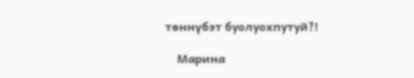төннүбэт буолуохпутуй?!

    Марина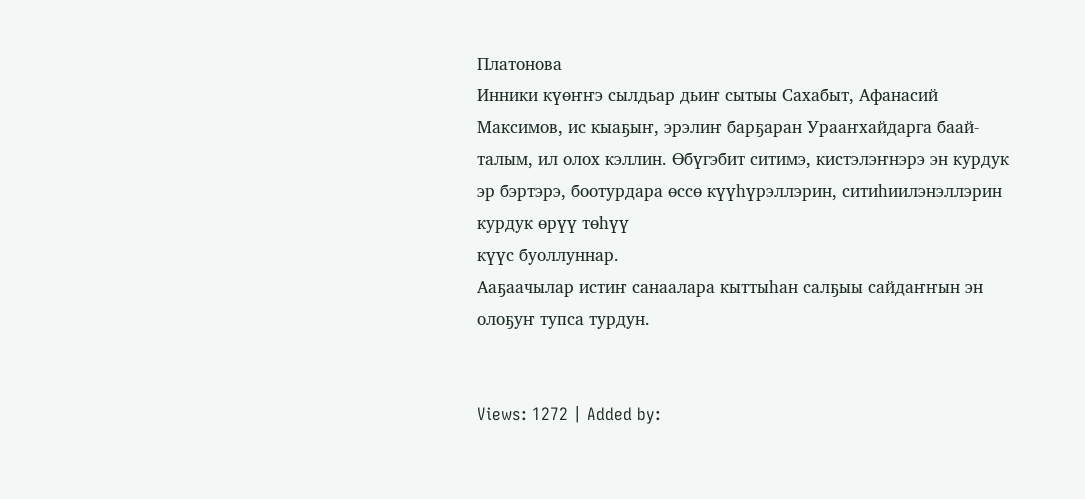Платонова
Инники күөҥҥэ сылдьар дьиҥ сытыы Сахабыт, Афанасий Максимов, ис кыаҕыҥ, эрэлиҥ барҕаран Урааҥхайдарга баай-талым, ил олох кэллин. Өбүгэбит ситимэ, кистэлэҥнэрэ эн курдук эр бэртэрэ, боотурдара өссө күүһүрэллэрин, ситиһиилэнэллэрин курдук өрүү төһүү
күүс буоллуннар.
Ааҕаачылар истиҥ санаалара кыттыһан салҕыы сайдаҥҥын эн олоҕуҥ тупса турдун.


Views: 1272 | Added by: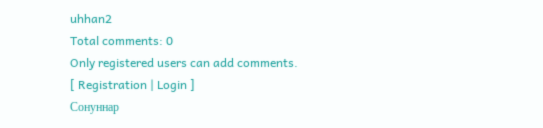uhhan2
Total comments: 0
Only registered users can add comments.
[ Registration | Login ]
Сонуннар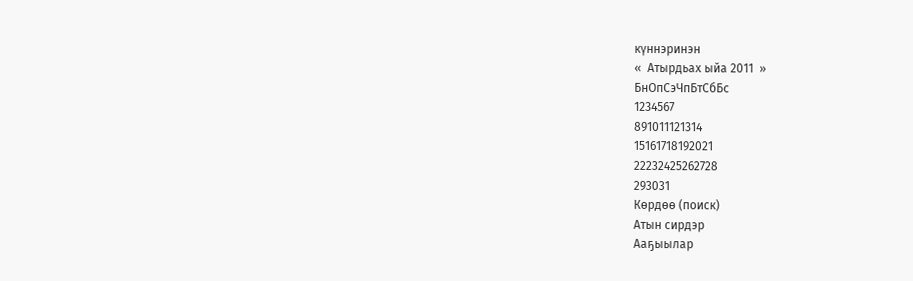күннэринэн
«  Атырдьах ыйа 2011  »
БнОпСэЧпБтСбБс
1234567
891011121314
15161718192021
22232425262728
293031
Көрдөө (поиск)
Атын сирдэр
Ааҕыылар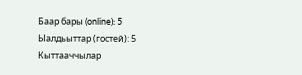Баар бары (online): 5
Ыалдьыттар (гостей): 5
Кыттааччылар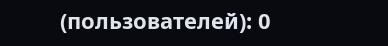(пользователей): 0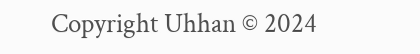Copyright Uhhan © 2024